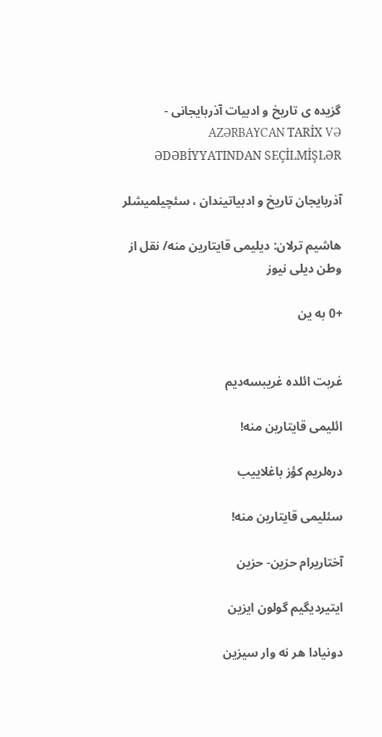گزیده ی تاریخ و ادبیات آذربایجانی - AZƏRBAYCAN TARİX VƏ ƏDƏBİYYATINDAN SEÇİLMİŞLƏR

آذربایجان تاریخ و ادبیاتیندان ، سئچیلمیشلر

هاشیم ترلان: دیلیمی قایتارین منه/ نقل از وطن دیلی نیوز

+0 به ین


غربت ائلده غریبسه‌دیم

ائلیمی قایتارین منه!

دره‌لریم کؤز باغلاییب

سئلیمی قایتارین منه!

آختاریرام حزین- حزین

ایتیردیگیم گولون ایزین

دونیادا هر نه وار سیزین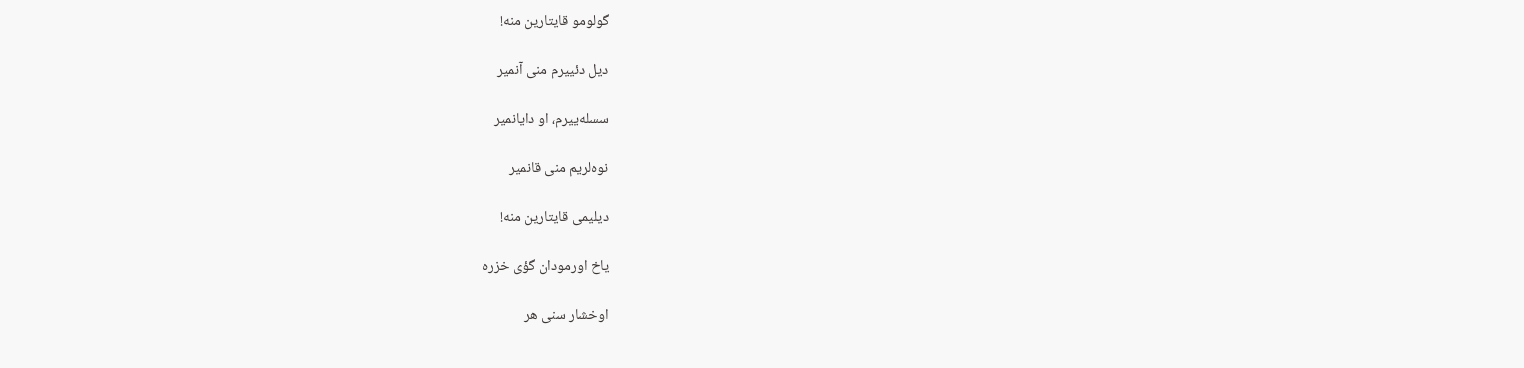گولومو قایتارین منه!

دیل دئییرم منی آنمیر

سسله‌ییرم، او دایانمیر

نوه‌لریم منی قانمیر

دیلیمی قایتارین منه!

یاخ اورمودان گؤی خزره

اوخشار سنی هر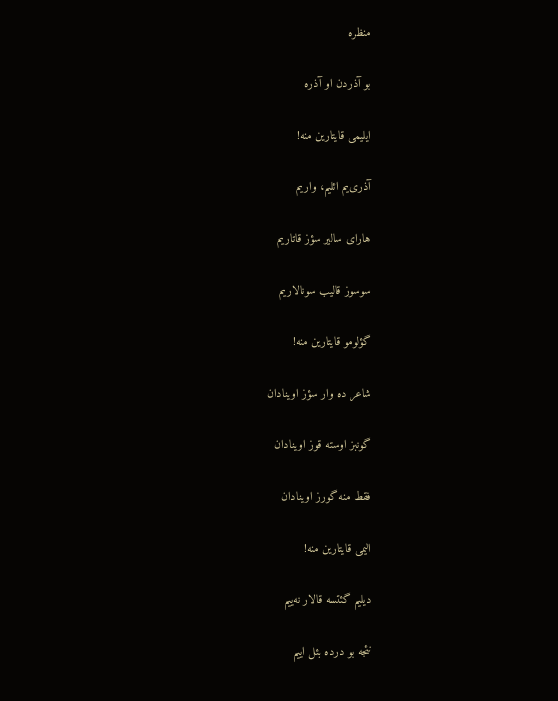منظره

بو آذردن او آذره

ایلیمی قایتارین منه!

آذری‌یم ائلیم، واریم

هارای سالیر سؤز قاتاریم

سوسوز قالیب سونالاریم

گؤلومو قایتارین منه!

شاعر ده وار سؤز اوینادان

گونبز اوسته قوز اوینادان

فقط منه گورز اوینادان

الیمی قایتارین منه!

دیلیم گئتسه قالار نه‌ییم

نئجه بو درده بئل اییم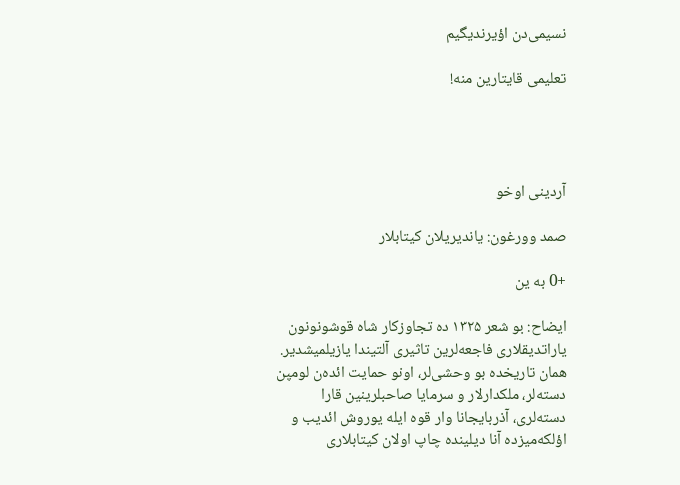نسیمی‌دن اؤیرندیگیم

تعلیمی قایتارین منه!




آردینی اوخو

صمد وورغون: یاندیریلان کیتابلار

+0 به ین

ایضاح: بو شعر ۱۳۲۵ ده تجاوزکار شاه قوشونونون یاراتدیقلاری فاجعه‌لرین تاثیری آلتیندا یازیلمیشدیر. همان تاریخده بو وحشی‌لر، اونو حمایت ائده‌ن لومپن دسته‌لر، ملکدارلار و سرمایا صاحبلرینین قارا دسته‌لری، آذربایجانا وار قوه ایله یوروش ائدیب و اؤلکه‌میزده آنا دیلینده چاپ اولان کیتابلاری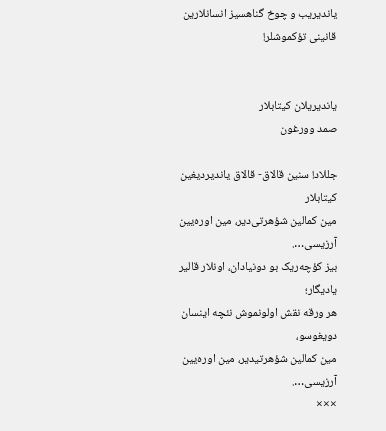یاندیریب و چوخ گناهسیز انسانلارین قانینی تؤکموشلر!


یاندیریلان کیتابلار
صمد وورغون

جللاد! سنین قالاق- قالاق یاندیردیغین کیتابلار
مین کمالین شؤهرتی‌دیر، مین اوره‌یین آرزیسی….
بیز کؤچه‌ریک بو دونیادان، اونلار قالیر یادیگار؛
هر ورقه نقش اولونموش نئچه اینسان دویغوسو،
مین کمالین شؤهرتیدیر، مین اوره‌یین آرزیسی….
×××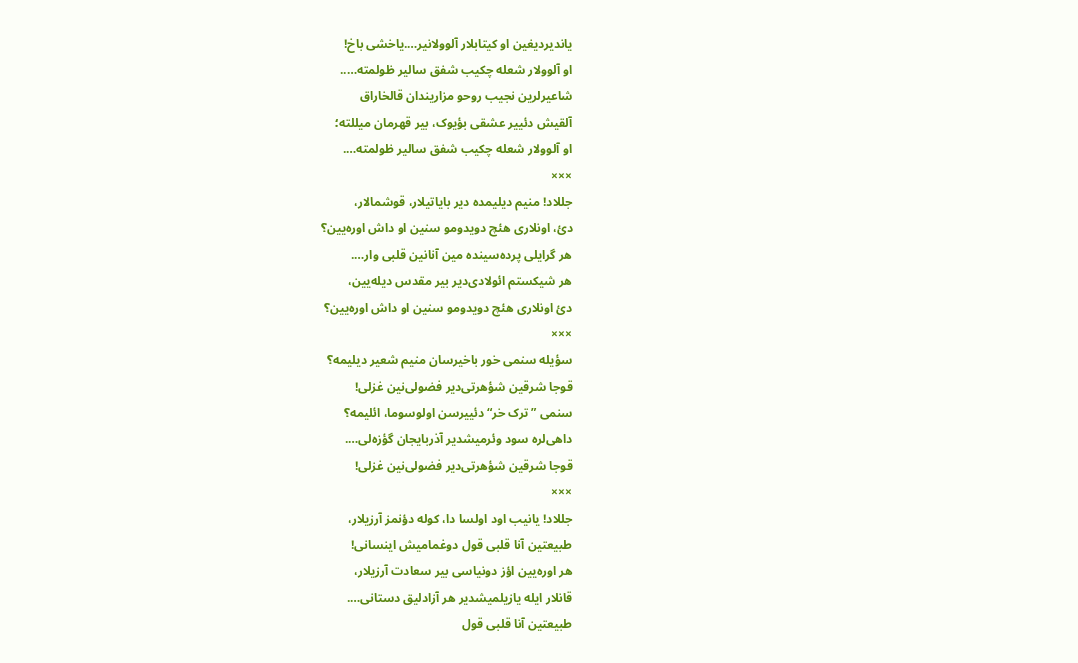یاندیردیغین او کیتابلار آلوولانیر….یاخشی باخ!
او آلوولار شعله چکیب شفق سالیر ظولمته…..
شاعیرلرین نجیب روحو مزاریندان قالخاراق
آلقیش دئییر عشقی بؤیوک، بیر قهرمان میللته؛
او آلوولار شعله چکیب شفق سالیر ظولمته….
×××
جللاد! منیم دیلیمده دیر بایاتیلار، قوشمالار،
دئ، اونلاری هئچ دویدومو سنین او داش اوره‌یین؟
هر گرایلی پرده‌سینده مین آنانین قلبی وار….
هر شیکستم ائولادی‌دیر بیر مقدس دیله‌یین،
دئ اونلاری هئچ دویدومو سنین او داش اوره‌یین؟
×××
سؤیله سنمی خور باخیرسان منیم شعیر دیلیمه؟
قوجا شرقین شؤهرتی‌دیر فضولی‌نین غزلی!
سنمی ”ترک خر“ دئییرسن اولوسوما، ائلیمه؟
داهی‌لره سود وئرمیشدیر آذربایجان گؤزه‌لی….
قوجا شرقین شؤهرتی‌دیر فضولی‌نین غزلی!
×××
جللاد! یانیب اود اولسا دا، کوله دؤنمز آرزیلار،
طبیعتین آنا قلبی قول دوغمامیش اینسانی!
هر اوره‌یین اؤز دونیاسی بیر سعادت آرزیلار،
قانلار ایله یازیلمیشدیر هر آزادلیق دستانی….
طبیعتین آنا قلبی قول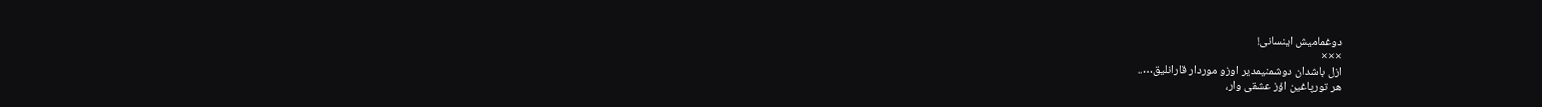دوغمامیش اینسانی!
×××
ازل باشدان دوشمنیمدیر اوزو موردار قارانلیق…..
هر تورپاغین اؤز عشقی وار،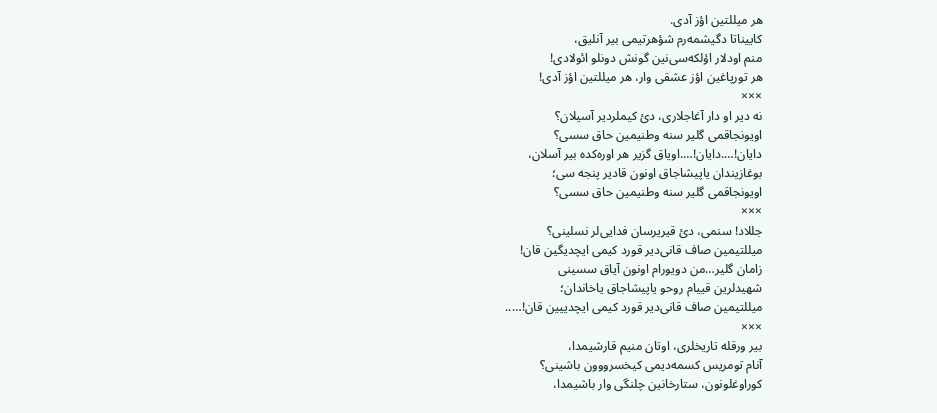هر میللتین اؤز آدی.
کاییناتا دگیشمه‌رم شؤهرتیمی بیر آنلیق،
منم اودلار اؤلکه‌سی‌نین گونش دونلو ائولادی!
هر تورپاغین اؤز عشقی وار، هر میللتین اؤز آدی!
×××
نه دیر او دار آغاجلاری، دئ کیملردیر آسیلان؟
اویونجاقمی گلیر سنه وطنیمین حاق سسی؟
دایان!….دایان!….اویاق گزیر هر اوره‌کده بیر آسلان،
بوغازیندان یاپیشاجاق اونون قادیر پنجه سی؛
اویونجاقمی گلیر سنه وطنیمین حاق سسی؟
×××
جللاد! سنمی، دئ قیریرسان فدایی‌لر نسلینی؟
میللتیمین صاف قانی‌دیر قورد کیمی ایچدیگین قان!
زامان گلیر…من دویورام اونون آیاق سسینی
شهیدلرین قییام روحو یاپیشاجاق یاخاندان؛
میللتیمین صاف قانی‌دیر قورد کیمی ایچدییین قان!…..
×××
بیر ورقله تاریخلری، اوتان منیم قارشیمدا،
آنام تومریس کسمه‌دیمی کیخسرووون باشینی؟
کوراوغلونون، ستارخانین چلنگی وار باشیمدا،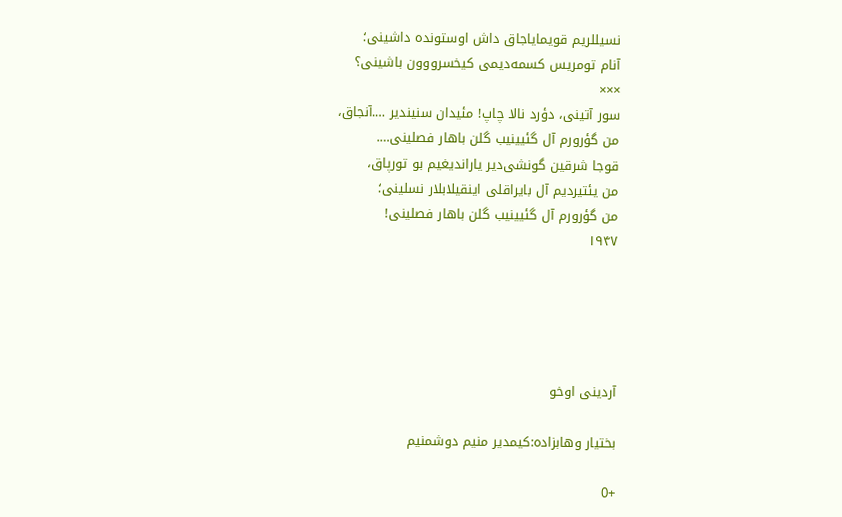نسیللریم قویمایاجاق داش اوستونده داشینی؛
آنام تومریس کسمه‌دیمی کیخسرووون باشینی؟
×××
سور آتینی، دؤرد نالا چاپ! مئیدان سنیندیر ….آنجاق،
من گؤرورم آل گئیینیب گلن باهار فصلینی….
قوجا شرقین گونشی‌دیر یاراندیغیم بو تورپاق،
من یئتیردیم آل بایراقلی اینقیلابلار نسلینی؛
من گؤرورم آل گئیینیب گلن باهار فصلینی!
١٩۴٧





آردینی اوخو

بختیار وهابزاده:کیمدیر منیم دوشمنیم

+0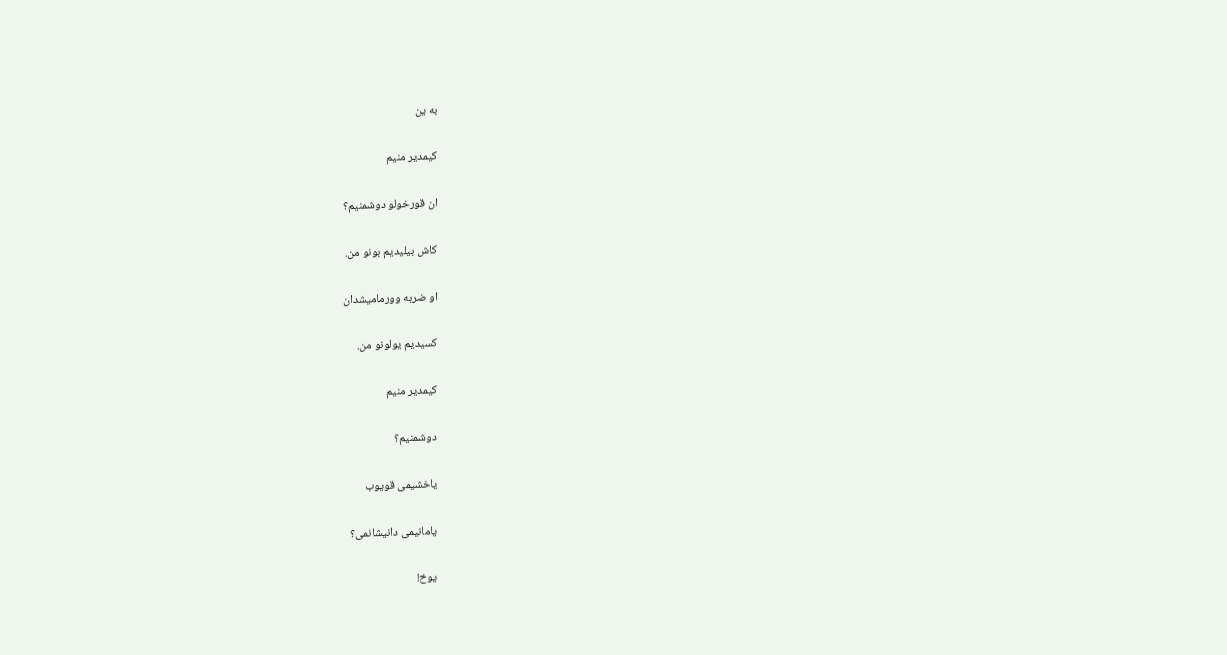به ین

کیمدیر منیم

ان قورخولو دوشمنیم؟

کاش بیلیدیم بونو من.

او ضربه‌ وورمامیشدان

کسیدیم یولونو من.

کیمدیر منیم

دوشمنیم؟

یاخشیمی قویوب

یامانیمی دانیشانمی؟

یوخ!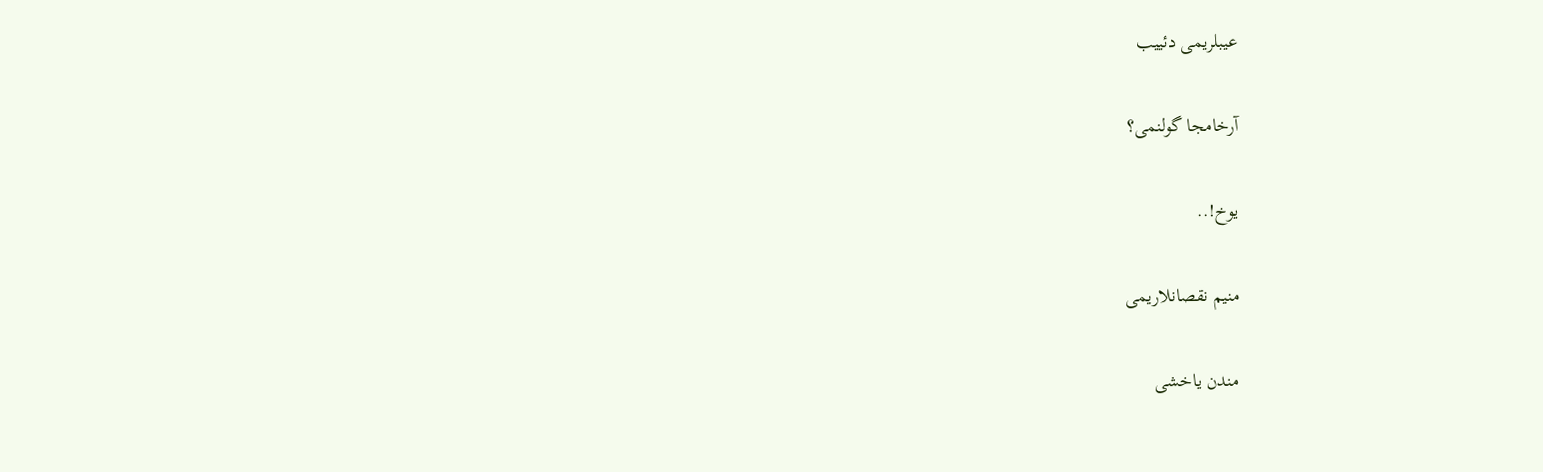عیبلریمی دئییب

آرخامجا گولنمی؟

یوخ!..

منیم نقصانلاریمی

مندن یاخشی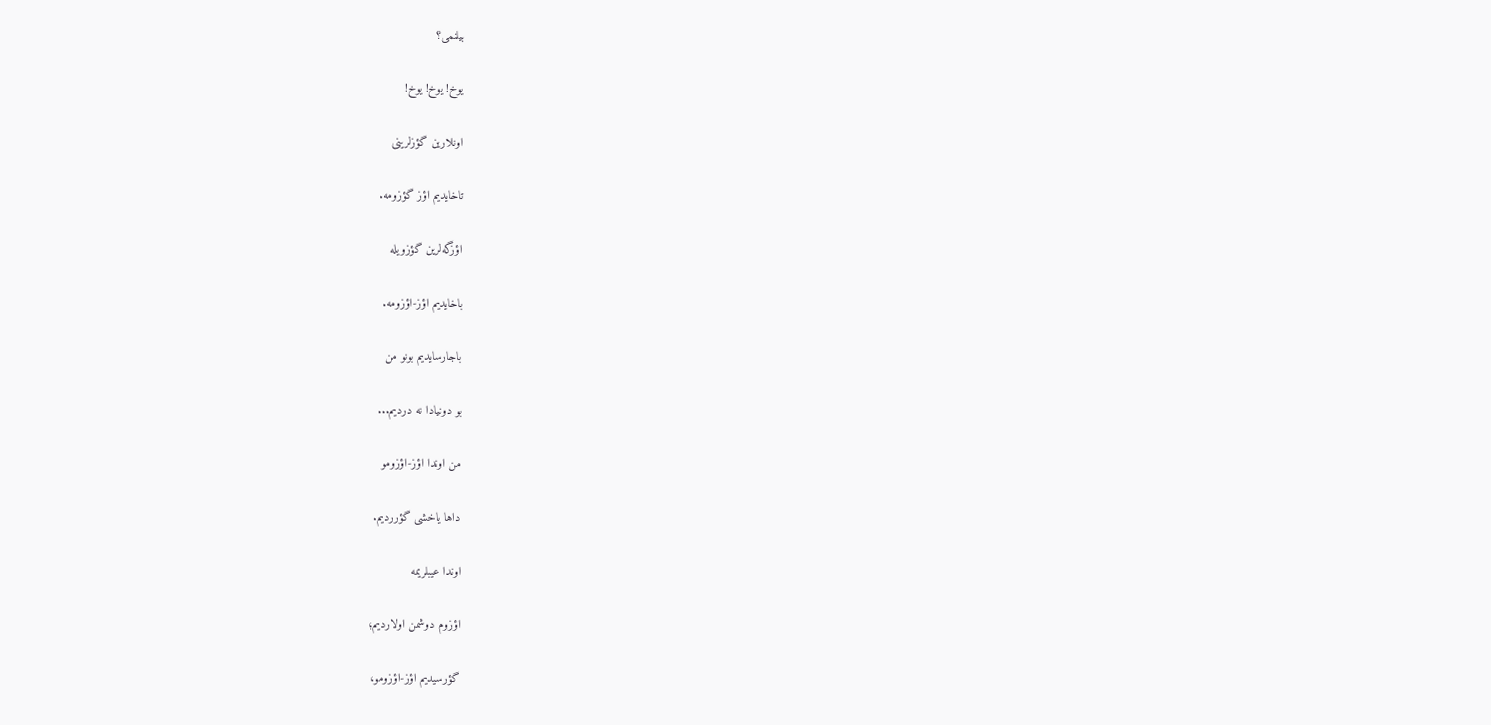بیلنمی؟

یوخ! یوخ! یوخ!

اونلارین گؤزلرینی

تاخایدیم اؤز گؤزومه.

اؤزگه‌لرین گؤزویله

باخایدیم اؤز-اؤزومه.

باجارسایدیم بونو من

بو دونیادا نه دردیم...

من اوندا اؤز-اؤزومو

داها یاخشی گؤرردیم.

اوندا عیبلریمه

اؤزوم دوشمن اولاردیم؛

گؤرسیدیم اؤز-اؤزومو،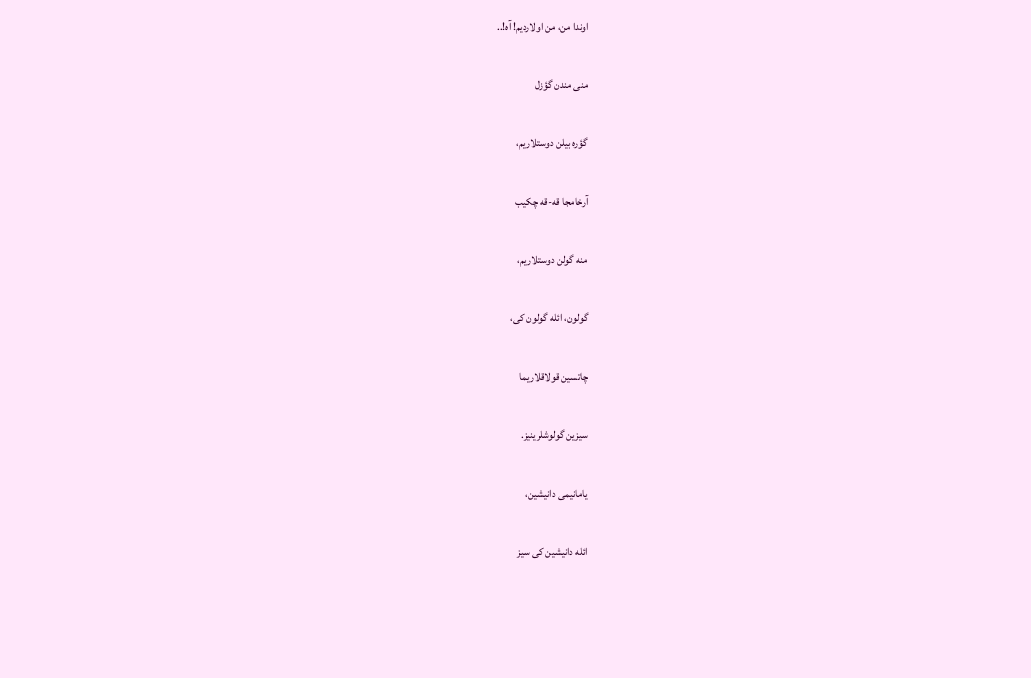اوندا من، من اولاردیم! آه!..

منی مندن گؤزل

گؤره بیلن دوستلاریم،

آرخامجا قه-قه چکیب

منه گولن دوستلاریم،

گولون، ائله گولون کی،

چاتسین قولاقلاریما

سیزین گولوشلرینیز.

یامانیمی دانیشین،

ائله دانیشین کی سیز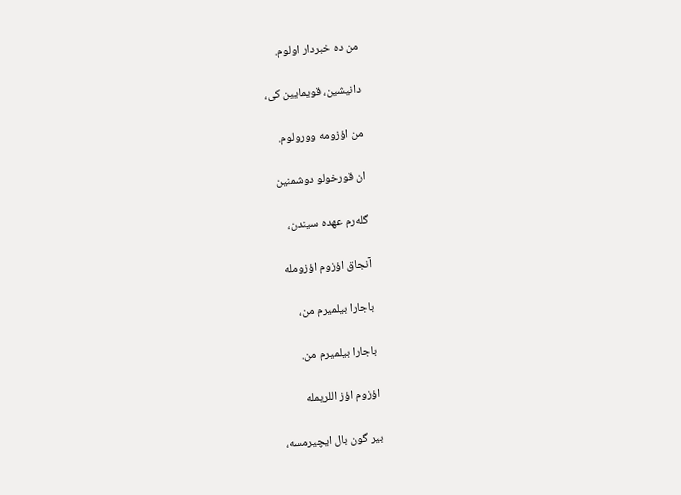من ده خبردار اولوم.

دانیشین، قویمایین کی،

من اؤزومه وورولوم.

ان قورخولو دوشمنین

گله‌رم عهده سیندن،

آنجاق اؤزوم اؤزومله

باجارا بیلمیرم من،

باجارا بیلمیرم من.

اؤزوم اؤز اللریمله

بیر گون بال ایچیرمسه،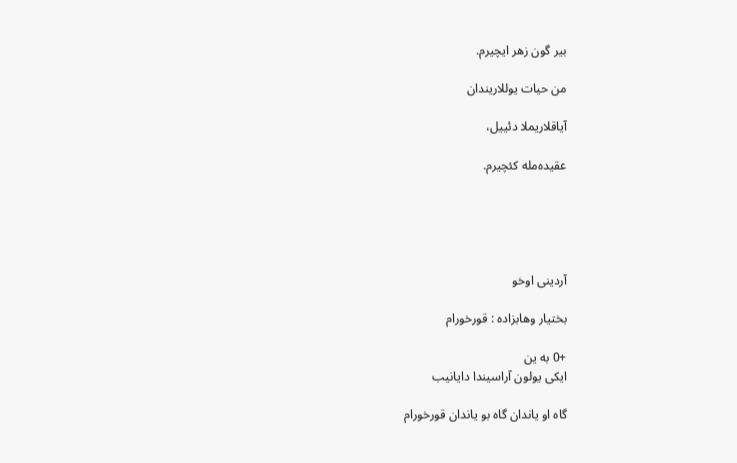بیر گون زهر ایچیرم.

من حیات یوللاریندان

آیاقلاریملا دئییل،

عقیده‌مله کئچیرم.





آردینی اوخو

بختیار وهابزاده : قورخورام

+0 به ین
ایکی یولون آراسیندا دایانیب

گاه او یاندان گاه بو یاندان قورخورام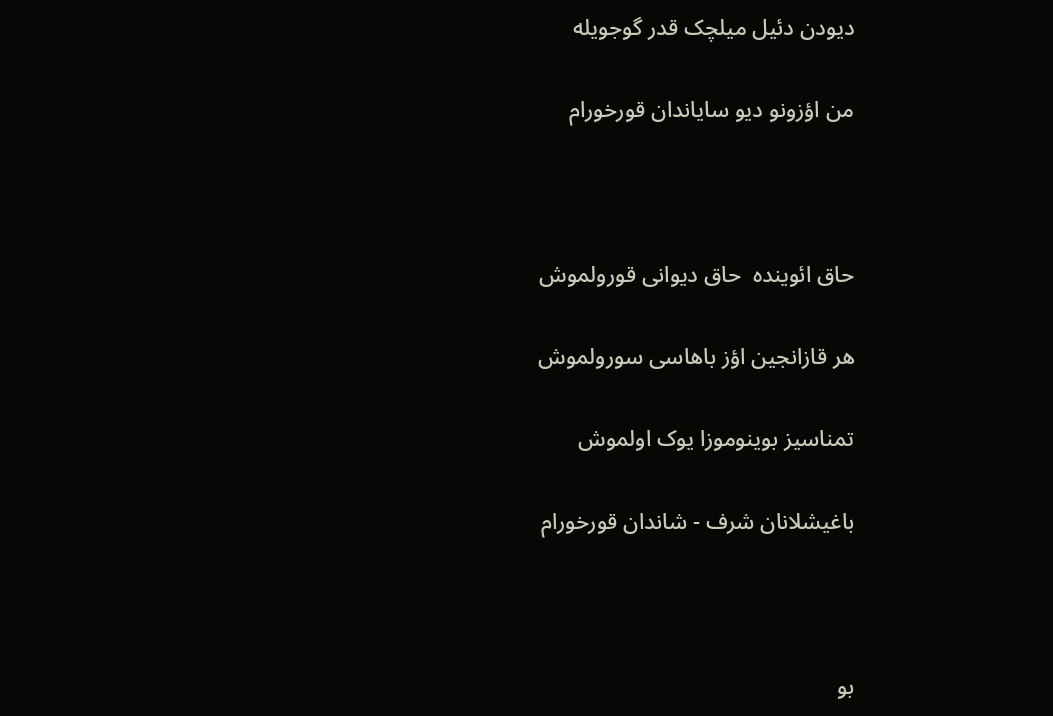دیودن دئیل میلچک قدر گوجویله

من اؤزونو دیو سایاندان قورخورام



حاق ائوینده  حاق دیوانی قورولموش

هر قازانجین اؤز باهاسی سورولموش

تمناسیز بوینوموزا یوک اولموش

باغیشلانان شرف - شاندان قورخورام



بو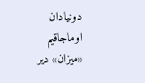دونیادان اوماجاقیم «میزان» دیر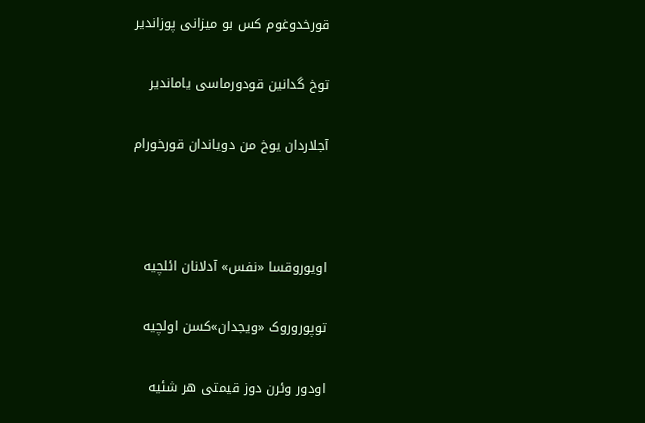قورخدوغوم کس بو میزانی پوزاندیر

توخ گدانین قودورماسی یاماندیر

آجلاردان یوخ من دویاندان قورخورام



اویوروقسا «نفس» آدلانان ائلچیه

توپوروروک «ویجدان»کسن اولچیه

اودور وئرن دوز قیمتی هر شئیه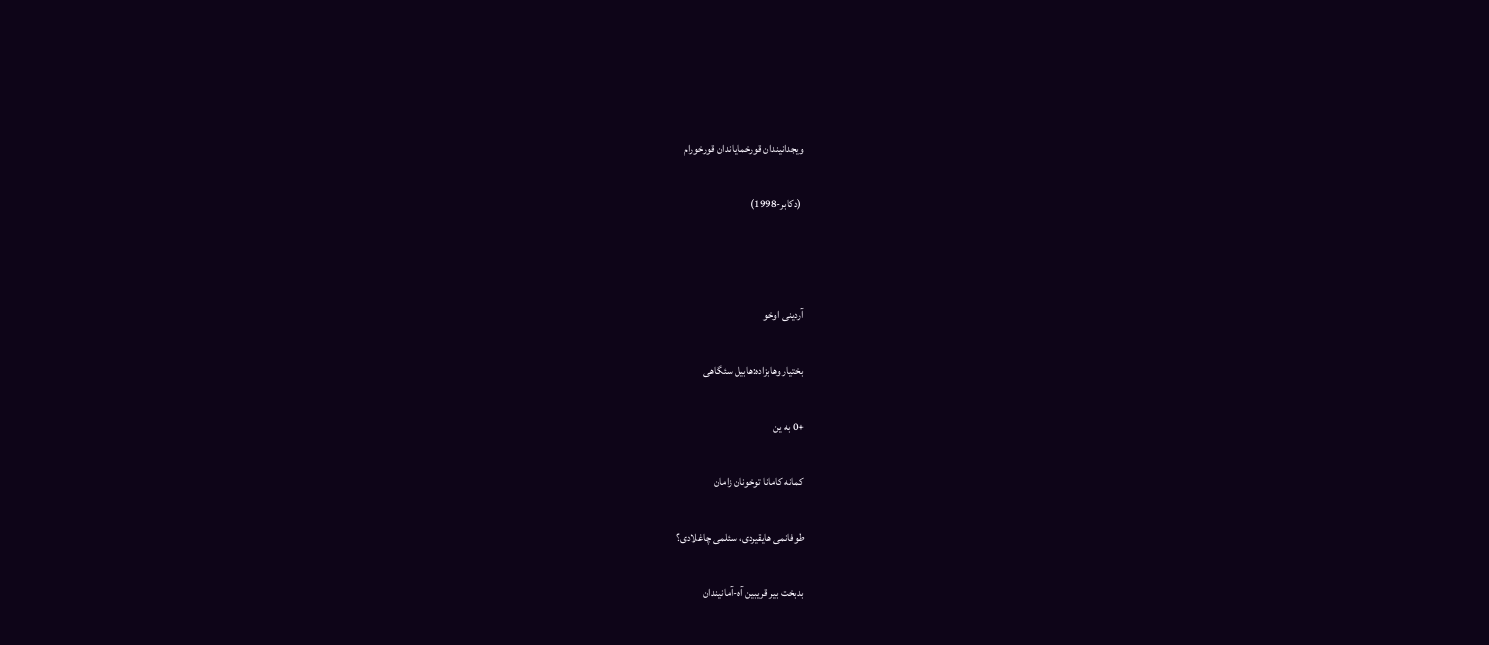ویجدانیندان قورخمایاندان قورخورام

 (دکابر-1998)



آردینی اوخو

بختیار وهابزاده:هابیل سئگاهی

+0 به ین

کمانه کامانا توخونان زامان

طوفانمی هایقیردی، سئلمی چاغلادی؟

بدبخت بیر قریبین آه-آمانیندان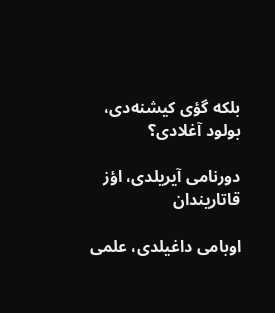بلکه گؤی کیشنه‌دی، بولود آغلادی؟

دورنامی آیریلدی، اؤز قاتاریندان

اوبامی داغیلدی، علمی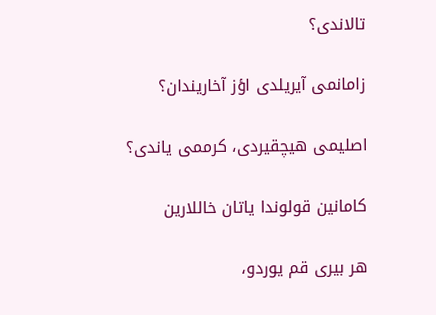تالاندی؟

زامانمی آیریلدی اؤز آخاریندان؟

اصلیمی هیچقیردی، کرممی یاندی؟

کامانین قولوندا یاتان خاللارین

هر بیری قم یوردو،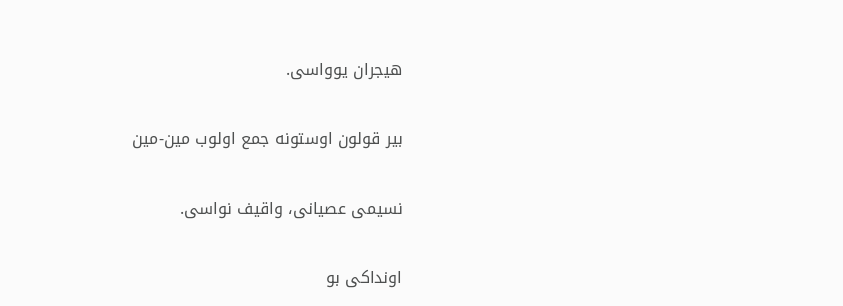هیجران یوواسی.

بیر قولون اوستونه جمع اولوب مین-مین

نسیمی عصیانی، واقیف نواسی.

اونداکی بو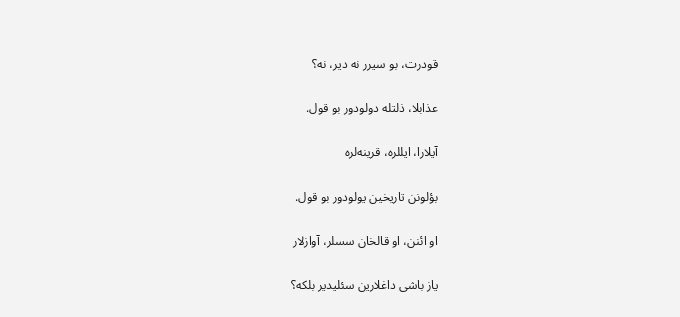قودرت، بو سیرر نه دیر، نه؟

عذابلا، ذلتله دولودور بو قول.

آیلارا، ایللره، قرینه‌لره

بؤلونن تاریخین یولودور بو قول.

او ائنن، او قالخان سسلر، آوازلار

یاز باشی داغلارین سئلیدیر بلکه؟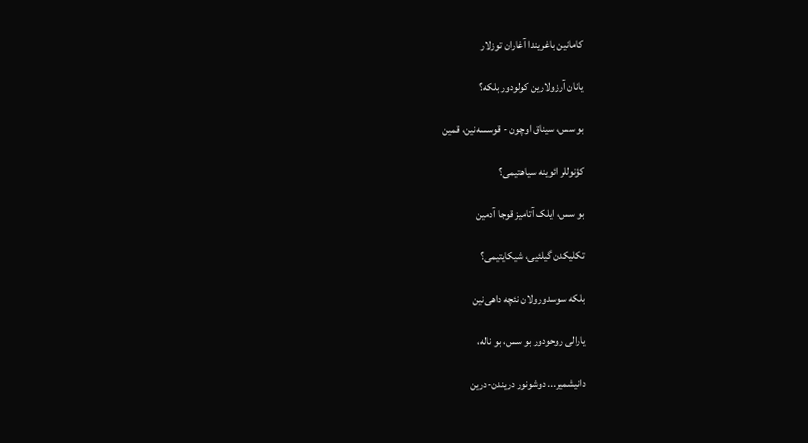کامانین باغریندا آغاران توزلار

یانان آرزولارین کولودور بلکه؟

بو سس، سیناق اوچون - قوسسه‌نین، قمین

کؤنوللر ائوینه سیاهتیمی؟

بو سس، ایلک آتامیز قوجا آدمین

تکلیکدن گیلئیی، شیکایتیمی؟

بلکه سوسدورولان نئچه داهی‌نین

یارالی روحودور بو سس، بو ناله،

دانیشمیر... دوشونور دریندن-درین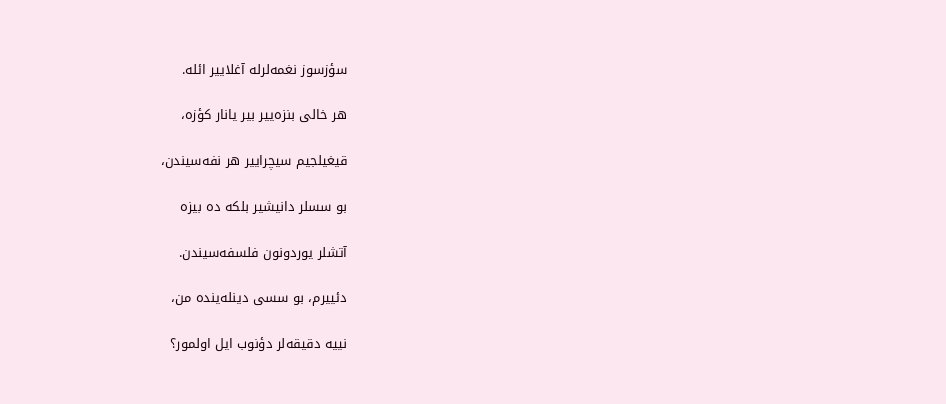سؤزسوز نغمه‌لرله آغلاییر ائله.

هر خالی بنزه‌ییر بیر یانار کؤزه،

قیغیلجیم سیچراییر هر نفه‌سیندن،

بو سسلر دانیشیر بلکه ده بیزه

آتشلر یوردونون فلسفه‌سیندن.

دئییرم، بو سسی دینله‌ینده من،

نییه دقیقه‌لر دؤنوب ایل اولمور؟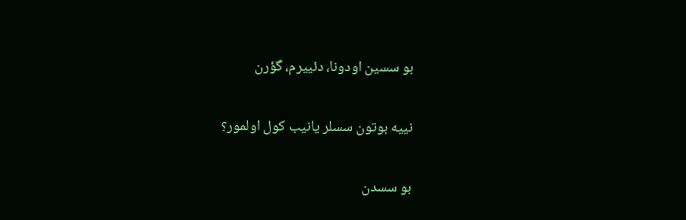بو سسین اودونا، دئییرم، گؤرن

نییه بوتون سسلر یانیب کول اولمور؟

بو سسدن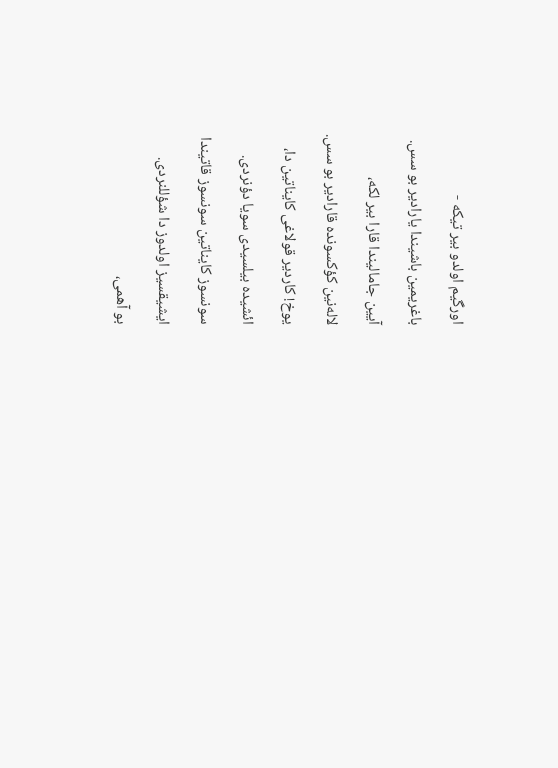اورگیم اولدو بیر تیکه -

باغریمین باشیندا یارادیر بو سس.

آیین جامالیندا قارا بیر لکه،

لاله‌نین کؤکسونده قارادیر بو سس.

یوخ! کاردیر قولاغی کایناتین دا،

ائشیده بیلسیدی سویا دؤنردی.

سونسوز کایناتین سونسوز قاتیندا

ایشیقسیز اولدوز دا شؤللنردی.

بو آهمی،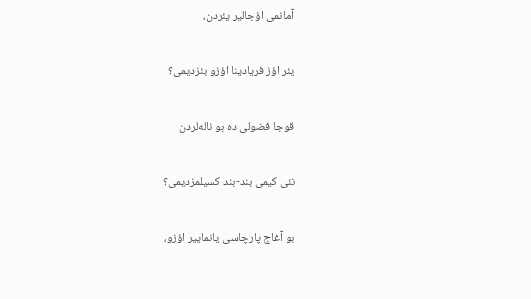آمانمی اؤجالیر یئردن،

یئر اؤز فریادینا اؤزو بئزدیمی؟

قوجا فضولی ده بو ناله‌لردن

نئی کیمی بند-بند کسیلمزدیمی؟

بو آغاج پارچاسی یانماییر اؤزو،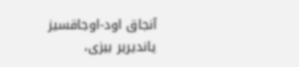آنجاق اود-اوجاقسیز یاندیریر بیزی،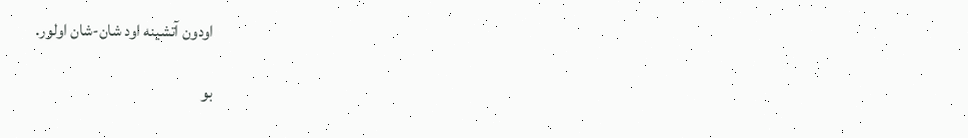اودون آتشینه اود شان-شان اولور.

بو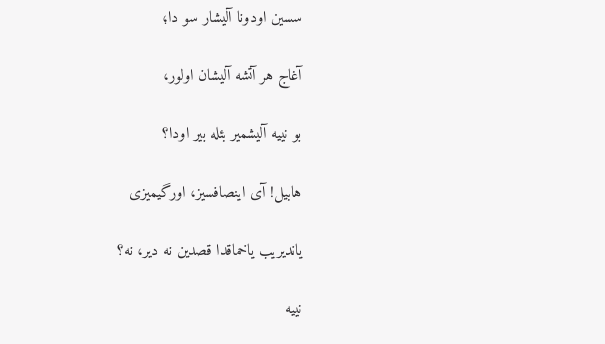سسین اودونا آلیشار سو دا؛

آغاج هر آتشه آلیشان اولور،

بو نییه آلیشمیر بئله بیر اودا؟

هابیل! آی اینصافسیز، اورگیمیزی

یاندیریب یاخماقدا قصدین نه دیر، نه؟

نییه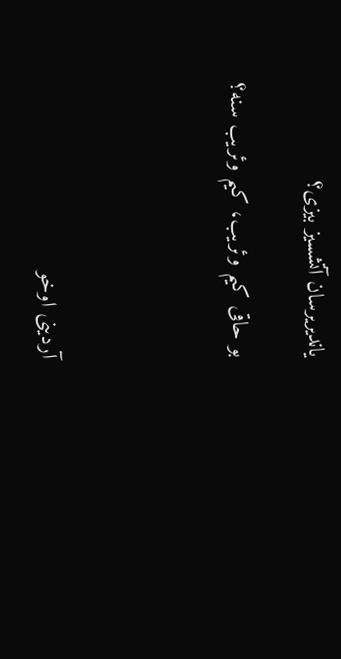یاندیریرسان آتشسیز بیزی؟

بو حاقی کیم وئریب، کیم وئریب سنه؟




آردینی اوخو